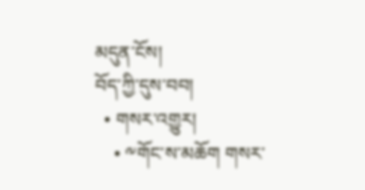མདུན་ངོས།
བོད་ཀྱི་དུས་བབ།
  • གསར་འགྱུར།
    • ༸གོང་ས་མཆོག གསར་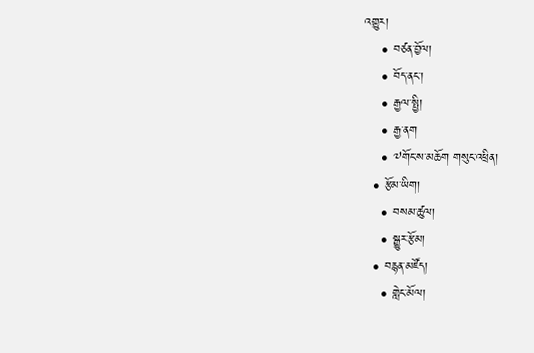འགྱུར།
    • བཙན་བྱོལ།
    • བོད་ནང་།
    • རྒྱལ་སྤྱི།
    • རྒྱ་ནག
    • ༧གོང་ས་མཆོག གསུང་འཕྲིན།
  • རྩོམ་ཡིག།
    • བསམ་ཚུལ།
    • སྒྱུར་རྩོམ།
  • བརྙན་མཛོད།
    • གླེང་མོལ།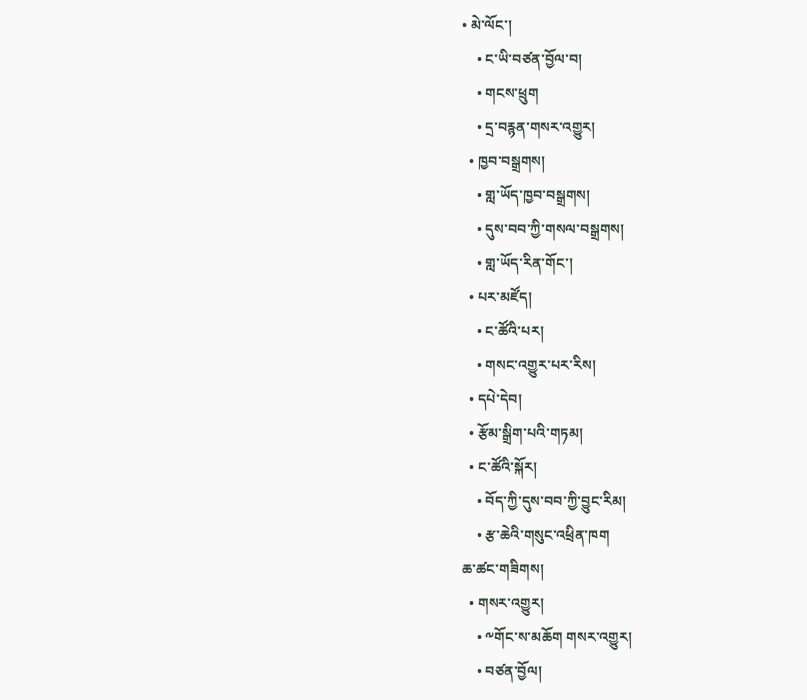• མེ་ལོང་།
    • ང་ཡི་བཙན་བྱོལ་བ།
    • གངས་ཕྲུག
    • དྲ་བརྙན་གསར་འགྱུར།
  • ཁྱབ་བསྒྲགས།
    • གླ་ཡོད་ཁྱབ་བསྒྲགས།
    • དུས་བབ་ཀྱི་གསལ་བསྒྲགས།
    • གླ་ཡོད་རིན་གོང་།
  • པར་མཛོད།
    • ང་ཚོའི་པར།
    • གསང་འགྱུར་པར་རིས།
  • དཔེ་དེབ།
  • རྩོམ་སྒྲིག་པའི་གཏམ།
  • ང་ཚོའི་སྐོར།
    • བོད་ཀྱི་དུས་བབ་ཀྱི་བྱུང་རིམ།
    • རྩ་ཆེའི་གསུང་འཕྲིན་ཁག
ཆ་ཚང་གཟིགས།
  • གསར་འགྱུར།
    • ༸གོང་ས་མཆོག གསར་འགྱུར།
    • བཙན་བྱོལ།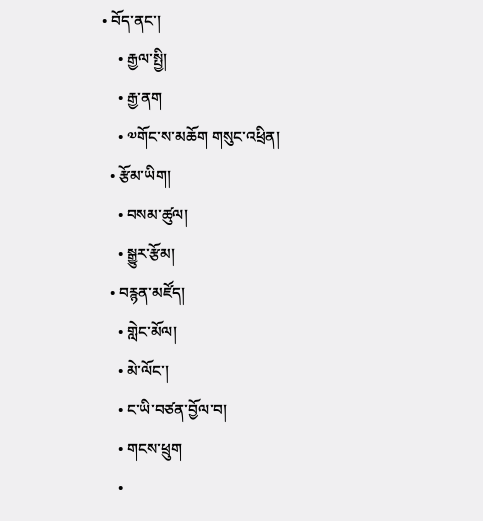• བོད་ནང་།
    • རྒྱལ་སྤྱི།
    • རྒྱ་ནག
    • ༧གོང་ས་མཆོག གསུང་འཕྲིན།
  • རྩོམ་ཡིག།
    • བསམ་ཚུལ།
    • སྒྱུར་རྩོམ།
  • བརྙན་མཛོད།
    • གླེང་མོལ།
    • མེ་ལོང་།
    • ང་ཡི་བཙན་བྱོལ་བ།
    • གངས་ཕྲུག
    •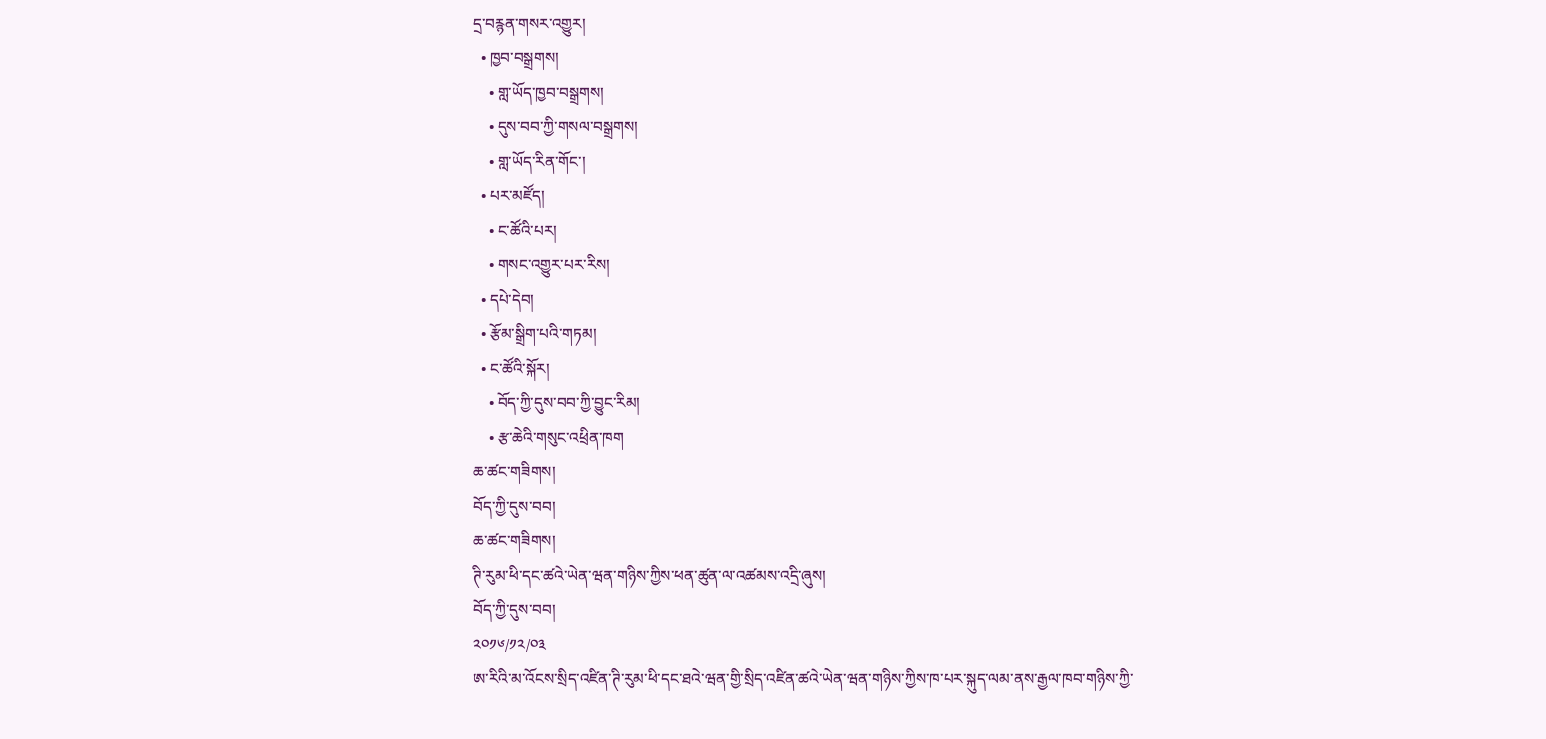དྲ་བརྙན་གསར་འགྱུར།
  • ཁྱབ་བསྒྲགས།
    • གླ་ཡོད་ཁྱབ་བསྒྲགས།
    • དུས་བབ་ཀྱི་གསལ་བསྒྲགས།
    • གླ་ཡོད་རིན་གོང་།
  • པར་མཛོད།
    • ང་ཚོའི་པར།
    • གསང་འགྱུར་པར་རིས།
  • དཔེ་དེབ།
  • རྩོམ་སྒྲིག་པའི་གཏམ།
  • ང་ཚོའི་སྐོར།
    • བོད་ཀྱི་དུས་བབ་ཀྱི་བྱུང་རིམ།
    • རྩ་ཆེའི་གསུང་འཕྲིན་ཁག
ཆ་ཚང་གཟིགས།
བོད་ཀྱི་དུས་བབ།
ཆ་ཚང་གཟིགས།
ཊི་རུམ་ཕི་དང་ཚའེ་ཡེན་ཝན་གཉིས་ཀྱིས་ཕན་ཚུན་ལ་འཚམས་འདྲི་ཞུས།
བོད་ཀྱི་དུས་བབ།
༢༠༡༦/༡༢/༠༣
ཨ་རིའི་མ་འོངས་སྲིད་འཛིན་ཊི་རུམ་ཕི་དང་ཐའེ་ཝན་གྱི་སྲིད་འཛིན་ཚའེ་ཡེན་ཝན་གཉིས་ཀྱིས་ཁ་པར་སྐུད་ལམ་ནས་རྒྱལ་ཁབ་གཉིས་ཀྱི་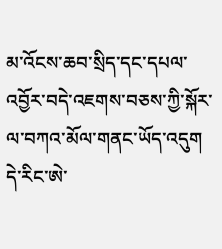མ་འོངས་ཆབ་སྲིད་དང་དཔལ་འབྱོར་བདེ་འཇགས་བཅས་ཀྱི་སྐོར་ལ་བཀའ་མོལ་གནང་ཡོད་འདུག
དེ་རིང་ཨེ་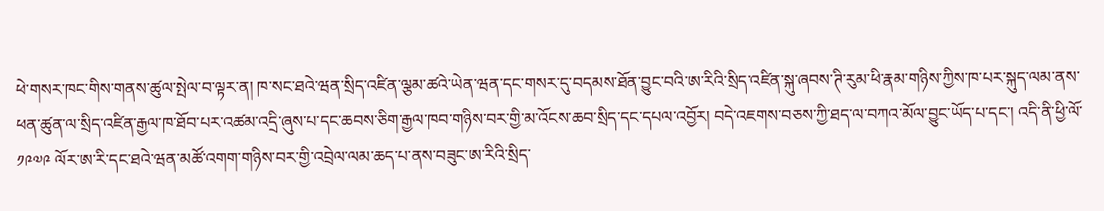ཕེ་གསར་ཁང་གིས་གནས་ཚུལ་སྤེལ་བ་ལྟར་ན། ཁ་སང་ཐའེ་ཝན་སྲིད་འཛིན་ལྕམ་ཚའེ་ཡེན་ཝན་དང་གསར་དུ་བདམས་ཐོན་བྱུང་བའི་ཨ་རིའི་སྲིད་འཛིན་སྐུ་ཞབས་ཊི་རུམ་ཕི་རྣམ་གཉིས་ཀྱིས་ཁ་པར་སྐུད་ལམ་ནས་ཕན་ཚུན་ལ་སྲིད་འཛིན་རྒྱལ་ཁ་ཐོབ་པར་འཚམ་འདྲི་ཞུས་པ་དང་ཆབས་ཅིག་རྒྱལ་ཁབ་གཉིས་བར་གྱི་མ་འོངས་ཆབ་སྲིད་དང་དཔལ་འབྱོར། བདེ་འཇགས་བཅས་ཀྱི་ཐད་ལ་བཀའ་མོལ་བྱུང་ཡོད་པ་དང་། འདི་ནི་ཕྱི་ལོ་ ༡༩༧༩ ལོར་ཨ་རི་དང་ཐའེ་ཝན་མཚོ་འགག་གཉིས་བར་གྱི་འབྲེལ་ལམ་ཆད་པ་ནས་བཟུང་ཨ་རིའི་སྲིད་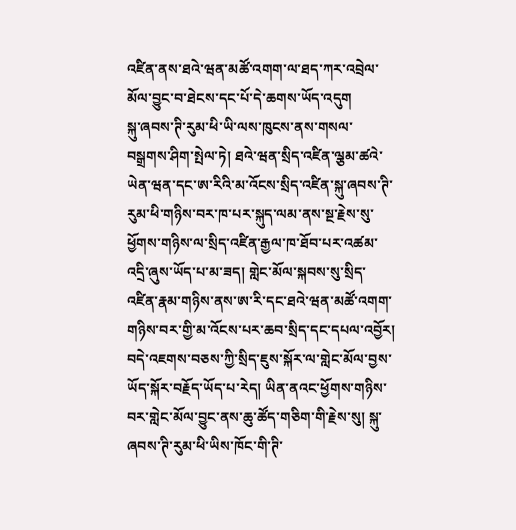འཛིན་ནས་ཐའེ་ཝན་མཚོ་འགག་ལ་ཐད་ཀར་འབྲེལ་མོལ་བྱུང་བ་ཐེངས་དང་པོ་དེ་ཆགས་ཡོད་འདུག
སྐུ་ཞབས་ཊི་རུམ་ཕི་ཡི་ལས་ཁུངས་ནས་གསལ་བསྒྲགས་ཤིག་སྤེལ་ཏེ། ཐའེ་ཝན་སྲིད་འཛིན་ལྕམ་ཚའེ་ཡེན་ཝན་དང་ཨ་རིའི་མ་འོངས་སྲིད་འཛིན་སྐུ་ཞབས་ཊི་རུམ་ཕི་གཉིས་བར་ཁ་པར་སྐུད་ལམ་ནས་སྔ་རྗེས་སུ་ཕྱོགས་གཉིས་ལ་སྲིད་འཛིན་རྒྱལ་ཁ་ཐོབ་པར་འཚམ་འདྲི་ཞུས་ཡོད་པ་མ་ཟད། གླེང་མོལ་སྐབས་སུ་སྲིད་འཛིན་རྣམ་གཉིས་ནས་ཨ་རི་དང་ཐའེ་ཝན་མཚོ་འགག་གཉིས་བར་གྱི་མ་འོངས་པར་ཆབ་སྲིད་དང་དཔལ་འབྱོར། བདེ་འཇགས་བཅས་ཀྱི་སྲིད་ཇུས་སྐོར་ལ་གླེང་མོལ་བྱས་ཡོད་སྐོར་བརྗོད་ཡོད་པ་རེད། ཡིན་ནའང་ཕྱོགས་གཉིས་བར་གླེང་མོལ་བྱུང་ནས་ཆུ་ཚོད་གཅིག་གི་རྗེས་སུ། སྐུ་ཞབས་ཊི་རུམ་ཕི་ཡིས་ཁོང་གི་ཊི་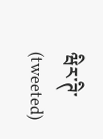ཝིར་ཊི་ (tweeted)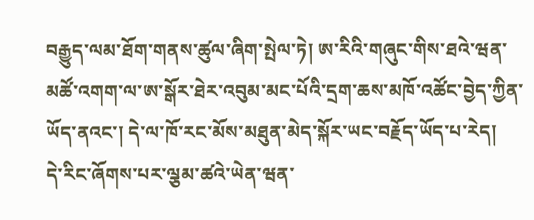བརྒྱུད་ལམ་ཐོག་གནས་ཚུལ་ཞིག་སྤེལ་ཏེ། ཨ་རིའི་གཞུང་གིས་ཐའེ་ཝན་མཚོ་འགག་ལ་ཨ་སྒོར་ཐེར་འབུམ་མང་པོའི་དྲག་ཆས་མཁོ་འཚོང་བྱེད་ཀྱིན་ཡོད་ནའང་། དེ་ལ་ཁོ་རང་མོས་མཐུན་མེད་སྐོར་ཡང་བརྗོད་ཡོད་པ་རེད།
དེ་རིང་ཞོགས་པར་ལྕམ་ཚའེ་ཡེན་ཝན་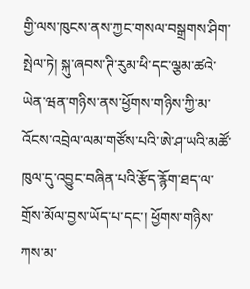གྱི་ལས་ཁུངས་ནས་ཀྱང་གསལ་བསྒྲགས་ཤིག་སྤེལ་ཏེ། སྐུ་ཞབས་ཊི་རུམ་ཕི་དང་ལྕམ་ཚའེ་ཡེན་ཝན་གཉིས་ནས་ཕྱོགས་གཉིས་ཀྱི་མ་འོངས་འབྲེལ་ལམ་གཙོས་པའི་ཨེ་ཤ་ཡའི་མཚོ་ཁུལ་དུ་འབྱུང་བཞིན་པའི་རྩོད་རྙོག་ཐད་ལ་གྲོས་མོལ་བྱས་ཡོད་པ་དང་། ཕྱོགས་གཉིས་ཀས་མ་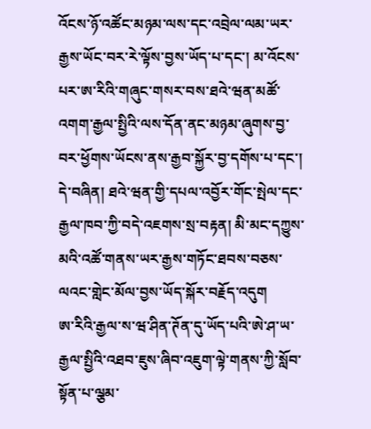འོངས་ཉོ་འཚོང་མཉམ་ལས་དང་འབྲེལ་ལམ་ཡར་རྒྱས་ཡོང་བར་རེ་ལྟོས་བྱས་ཡོད་པ་དང་། མ་འོངས་པར་ཨ་རིའི་གཞུང་གསར་བས་ཐའེ་ཝན་མཚོ་འགག་རྒྱལ་སྤྱིའི་ལས་དོན་ནང་མཉམ་ཞུགས་བྱ་བར་ཕྱོགས་ཡོངས་ནས་རྒྱབ་སྐྱོར་བྱ་དགོས་པ་དང་། དེ་བཞིན། ཐའེ་ཝན་གྱི་དཔལ་འབྱོར་གོང་སྤེལ་དང་རྒྱལ་ཁབ་ཀྱི་བདེ་འཇགས་སྲ་བརྟན། མི་མང་དཀྱུས་མའི་འཚོ་གནས་ཡར་རྒྱས་གཏོང་ཐབས་བཅས་ལའང་གླེང་མོལ་བྱས་ཡོད་སྐོར་བརྗོད་འདུག
ཨ་རིའི་རྒྱལ་ས་ཝ་ཤིན་ཊོན་དུ་ཡོད་པའི་ཨེ་ཤ་ཡ་རྒྱལ་སྤྱིའི་འཐབ་ཇུས་ཞིབ་འཇུག་ལྟེ་གནས་ཀྱི་སློབ་སྟོན་པ་ལྕམ་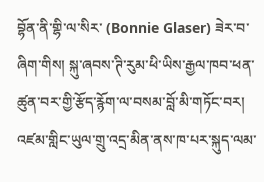བྷོན་ནི་གྷི་ལ་སིར་ (Bonnie Glaser) ཟེར་བ་ཞིག་གིས། སྐུ་ཞབས་ཊི་རུམ་ཕི་ཡིས་རྒྱལ་ཁབ་ཕན་ཚུན་བར་གྱི་རྩོད་རྙོག་ལ་བསམ་བློ་མི་གཏོང་བར། འཛམ་གླིང་ཡུལ་གྲུ་འདྲ་མིན་ནས་ཁ་པར་སྐུད་ལམ་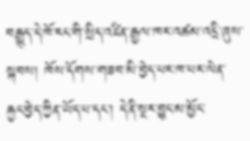བརྒྱུད་དེ་ཁོ་རང་གི་སྲིད་འཛིན་རྒྱལ་ཁར་འཚམ་འདྲི་ཞུས་སྐབས། ཁོས་དོགས་གཟབ་མི་བྱེད་པར་ཁ་པར་ལེན་རྐྱང་བྱེད་ཀྱིན་ཡོད་པ་དང་། དེ་ནི་སྔར་བྱུང་མ་མྱོང་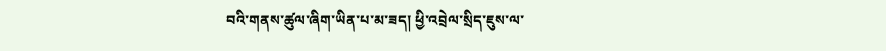བའི་གནས་ཚུལ་ཞིག་ཡིན་པ་མ་ཟད། ཕྱི་འབྲེལ་སྲིད་ཇུས་ལ་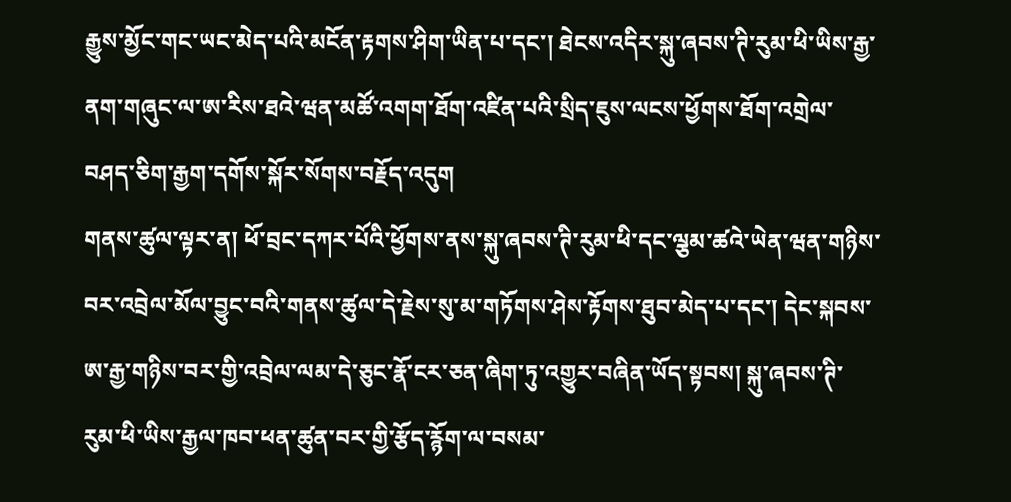རྒྱུས་མྱོང་གང་ཡང་མེད་པའི་མངོན་རྟགས་ཤིག་ཡིན་པ་དང་། ཐེངས་འདིར་སྐུ་ཞབས་ཊི་རུམ་ཕི་ཡིས་རྒྱ་ནག་གཞུང་ལ་ཨ་རིས་ཐའེ་ཝན་མཚོ་འགག་ཐོག་འཛིན་པའི་སྲིད་ཇུས་ལངས་ཕྱོགས་ཐོག་འགྲེལ་བཤད་ཅིག་རྒྱག་དགོས་སྐོར་སོགས་བརྗོད་འདུག
གནས་ཚུལ་ལྟར་ན། ཕོ་བྲང་དཀར་པོའི་ཕྱོགས་ནས་སྐུ་ཞབས་ཊི་རུམ་ཕི་དང་ལྕམ་ཚའེ་ཡེན་ཝན་གཉིས་བར་འབྲེལ་མོལ་བྱུང་བའི་གནས་ཚུལ་དེ་རྗེས་སུ་མ་གཏོགས་ཤེས་རྟོགས་ཐུབ་མེད་པ་དང་། དེང་སྐབས་ཨ་རྒྱ་གཉིས་བར་གྱི་འབྲེལ་ལམ་དེ་ཅུང་རྣོ་ངར་ཅན་ཞིག་ཏུ་འགྱུར་བཞིན་ཡོད་སྟབས། སྐུ་ཞབས་ཊི་རུམ་ཕི་ཡིས་རྒྱལ་ཁབ་ཕན་ཚུན་བར་གྱི་རྩོད་རྙོག་ལ་བསམ་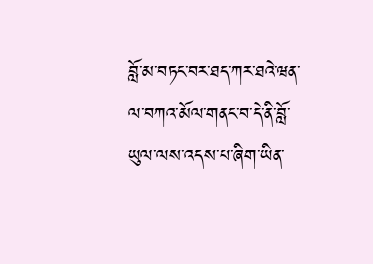བློ་མ་བཏང་བར་ཐད་ཀར་ཐའེ་ཝན་ལ་བཀའ་མོལ་གནང་བ་དེ་ནི་བློ་ཡུལ་ལས་འདས་པ་ཞིག་ཡིན་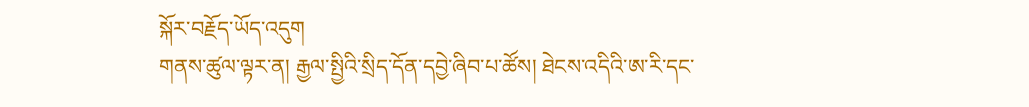སྐོར་བརྗོད་ཡོད་འདུག
གནས་ཚུལ་ལྟར་ན། རྒྱལ་སྤྱིའི་སྲིད་དོན་དབྱེ་ཞིབ་པ་ཚོས། ཐེངས་འདིའི་ཨ་རི་དང་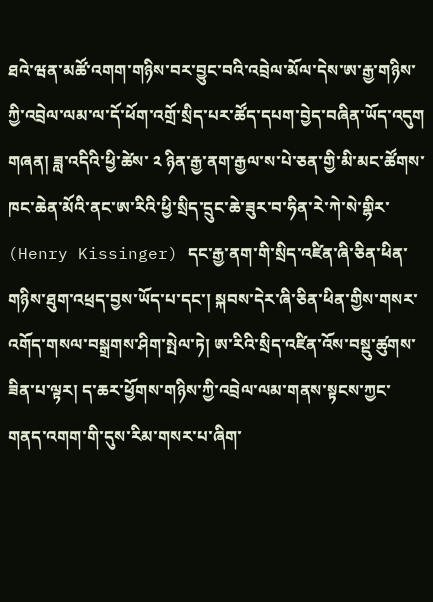ཐའེ་ཝན་མཚོ་འགག་གཉིས་བར་བྱུང་བའི་འབྲེལ་མོལ་དེས་ཨ་རྒྱ་གཉིས་ཀྱི་འབྲེལ་ལམ་ལ་དོ་ཕོག་འགྲོ་སྲིད་པར་ཚོད་དཔག་བྱེད་བཞིན་ཡོད་འདུག
གཞན། ཟླ་འདིའི་ཕྱི་ཚེས་ ༢ ཉིན་རྒྱ་ནག་རྒྱལ་ས་པེ་ཅན་གྱི་མི་མང་ཚོགས་ཁང་ཆེན་མོའི་ནང་ཨ་རིའི་ཕྱི་སྲིད་དྲུང་ཆེ་ཟུར་བ་ཧིན་རེ་ཀེ་སེ་གྷིར་ (Henry Kissinger) དང་རྒྱ་ནག་གི་སྲིད་འཛིན་ཞི་ཅིན་ཕིན་གཉིས་ཐུག་འཕྲད་བྱས་ཡོད་པ་དང་། སྐབས་དེར་ཞི་ཅིན་ཕིན་གྱིས་གསར་འགོད་གསལ་བསྒྲགས་ཤིག་སྤེལ་ཏེ། ཨ་རིའི་སྲིད་འཛིན་འོས་བསྡུ་ཚུགས་ཟིན་པ་ལྟར། ད་ཆར་ཕྱོགས་གཉིས་ཀྱི་འབྲེལ་ལམ་གནས་སྟངས་ཀྱང་གནད་འགག་གི་དུས་རིམ་གསར་པ་ཞིག་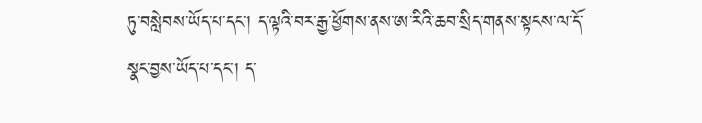ཏུ་བསླེབས་ཡོད་པ་དང་། ད་ལྟའི་བར་རྒྱ་ཕྱོགས་ནས་ཨ་རིའི་ཆབ་སྲིད་གནས་སྟངས་ལ་དོ་སྣང་བྱས་ཡོད་པ་དང་། ད་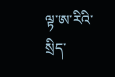ལྟ་ཨ་རིའི་སྲིད་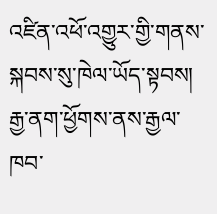འཛིན་འཕོ་འགྱུར་གྱི་གནས་སྐབས་སུ་ཁེལ་ཡོད་སྟབས། རྒྱ་ནག་ཕྱོགས་ནས་རྒྱལ་ཁབ་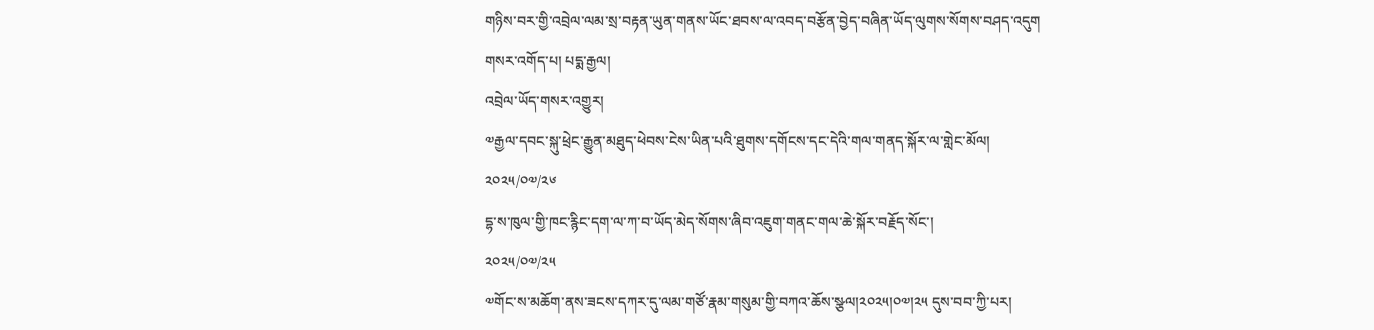གཉིས་བར་གྱི་འབྲེལ་ལམ་སྲ་བརྟན་ཡུན་གནས་ཡོང་ཐབས་ལ་འབད་བརྩོན་བྱེད་བཞིན་ཡོད་ལུགས་སོགས་བཤད་འདུག
གསར་འགོད་པ། པདྨ་རྒྱལ།
འབྲེལ་ཡོད་གསར་འགྱུར།
༧རྒྱལ་དབང་སྐུ་ཕྲེང་རྒྱུན་མཐུད་ཕེབས་ངེས་ཡིན་པའི་ཐུགས་དགོངས་དང་དེའི་གལ་གནད་སྐོར་ལ་གླེང་མོལ།
༢༠༢༥/༠༧/༢༦
དྷ་ས་ཁུལ་གྱི་ཁང་རྙིང་དག་ལ་ཀ་བ་ཡོད་མེད་སོགས་ཞིབ་འཇུག་གནང་གལ་ཆེ་སྐོར་བརྗོད་སོང་།
༢༠༢༥/༠༧/༢༥
༧གོང་ས་མཆོག་ནས་ཟངས་དཀར་དུ་ལམ་གཙོ་རྣམ་གསུམ་གྱི་བཀའ་ཆོས་སྩལ།༢༠༢༥།༠༧།༢༥ དུས་བབ་ཀྱི་པར།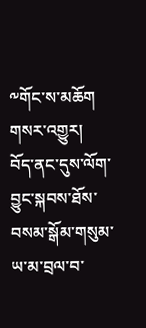༸གོང་ས་མཆོག གསར་འགྱུར།
བོད་ནང་དུས་ལོག་བྱུང་སྐབས་ཐོས་བསམ་སྒོམ་གསུམ་ཡ་མ་བྲལ་བ་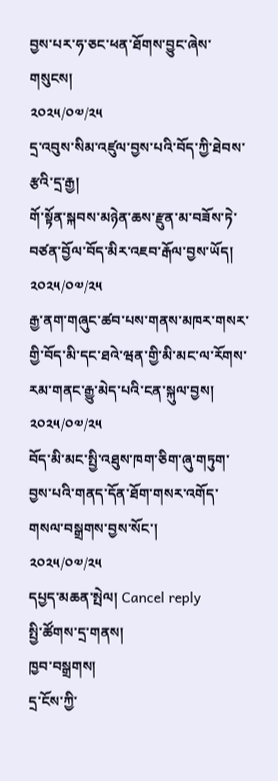བྱས་པར་ཧ་ཅང་ཕན་ཐོགས་བྱུང་ཞེས་གསུངས།
༢༠༢༥/༠༧/༢༥
དྲ་འབུས་སིམ་འཛུལ་བྱས་པའི་བོད་ཀྱི་ཐེབས་རྩའི་དྲ་རྒྱ།
གོ་སྟོན་སྐབས་མཉེན་ཆས་རྫུན་མ་བཟོས་ཏེ་བཙན་བྱོལ་བོད་མིར་འཇབ་རྒོལ་བྱས་ཡོད།
༢༠༢༥/༠༧/༢༥
རྒྱ་ནག་གཞུང་ཚབ་པས་གནས་མཁར་གསར་གྱི་བོད་མི་དང་ཐའེ་ཝན་གྱི་མི་མང་ལ་རོགས་རམ་གནང་རྒྱུ་མེད་པའི་ངན་སྐུལ་བྱས།
༢༠༢༥/༠༧/༢༥
བོད་མི་མང་སྤྱི་འཐུས་ཁག་ཅིག་ཞུ་གཏུག་བྱས་པའི་གནད་དོན་ཐོག་གསར་འགོད་གསལ་བསྒྲགས་བྱས་སོང་།
༢༠༢༥/༠༧/༢༥
དཔྱད་མཆན་སྤེལ། Cancel reply
སྤྱི་ཚོགས་དྲ་གནས།
ཁྱབ་བསྒྲགས།
དྲ་ངོས་ཀྱི་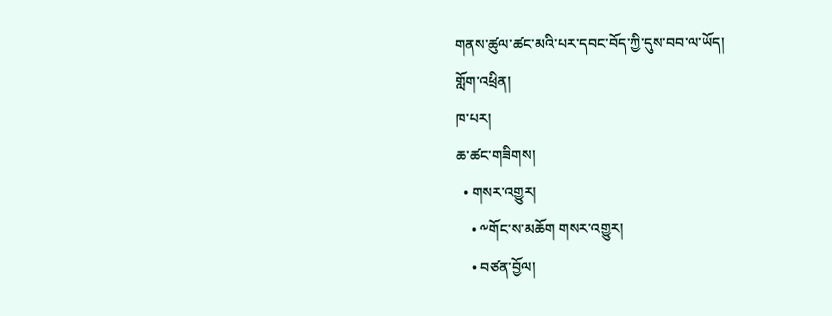གནས་ཚུལ་ཚང་མའི་པར་དབང་བོད་ཀྱི་དུས་བབ་ལ་ཡོད།
གློག་འཕྲིན།
ཁ་པར།
ཆ་ཚང་གཟིགས།
  • གསར་འགྱུར།
    • ༸གོང་ས་མཆོག གསར་འགྱུར།
    • བཙན་བྱོལ།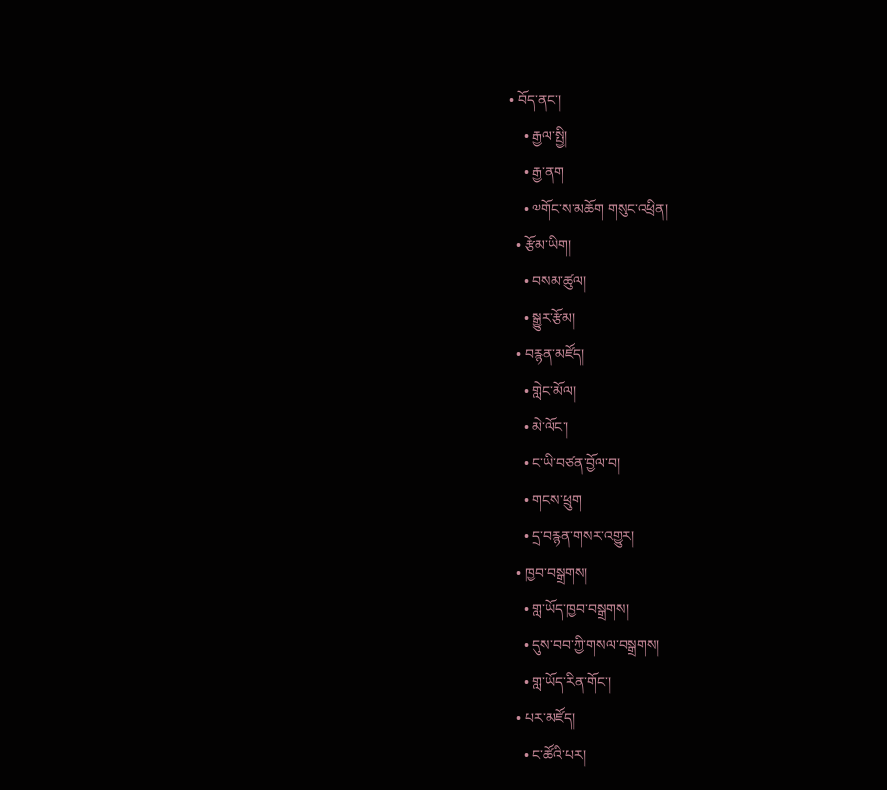• བོད་ནང་།
    • རྒྱལ་སྤྱི།
    • རྒྱ་ནག
    • ༧གོང་ས་མཆོག གསུང་འཕྲིན།
  • རྩོམ་ཡིག།
    • བསམ་ཚུལ།
    • སྒྱུར་རྩོམ།
  • བརྙན་མཛོད།
    • གླེང་མོལ།
    • མེ་ལོང་།
    • ང་ཡི་བཙན་བྱོལ་བ།
    • གངས་ཕྲུག
    • དྲ་བརྙན་གསར་འགྱུར།
  • ཁྱབ་བསྒྲགས།
    • གླ་ཡོད་ཁྱབ་བསྒྲགས།
    • དུས་བབ་ཀྱི་གསལ་བསྒྲགས།
    • གླ་ཡོད་རིན་གོང་།
  • པར་མཛོད།
    • ང་ཚོའི་པར།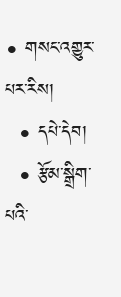• གསང་འགྱུར་པར་རིས།
  • དཔེ་དེབ།
  • རྩོམ་སྒྲིག་པའི་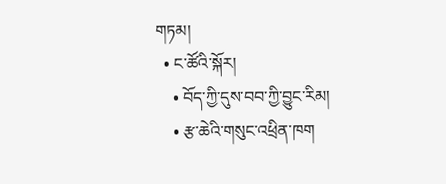གཏམ།
  • ང་ཚོའི་སྐོར།
    • བོད་ཀྱི་དུས་བབ་ཀྱི་བྱུང་རིམ།
    • རྩ་ཆེའི་གསུང་འཕྲིན་ཁག